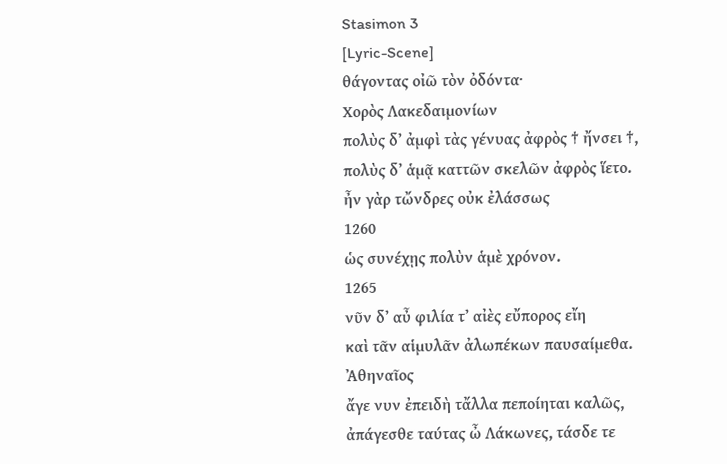Stasimon 3
[Lyric-Scene]
θάγοντας οἰῶ τὸν ὀδόντα·
Χορὸς Λακεδαιμονίων
πολὺς δʼ ἀμφὶ τὰς γένυας ἀφρὸς † ἤνσει †,
πολὺς δʼ ἁμᾷ καττῶν σκελῶν ἀφρὸς ἵετο.
ἦν γὰρ τὤνδρες οὐκ ἐλάσσως
1260
ὡς συνέχῃς πολὺν ἁμὲ χρόνον.
1265
νῦν δʼ αὖ φιλία τʼ αἰὲς εὔπορος εἴη
καὶ τᾶν αἱμυλᾶν ἀλωπέκων παυσαίμεθα.
Ἀθηναῖος
ἄγε νυν ἐπειδὴ τἄλλα πεποίηται καλῶς,
ἀπάγεσθε ταύτας ὦ Λάκωνες, τάσδε τε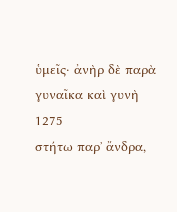ὑμεῖς· ἀνὴρ δὲ παρὰ γυναῖκα καὶ γυνὴ
1275
στήτω παρʼ ἄνδρα,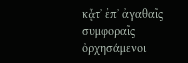κᾆτʼ ἐπʼ ἀγαθαῖς συμφοραῖς
ὀρχησάμενοι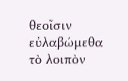θεοῖσιν εὐλαβώμεθα
τὸ λοιπὸν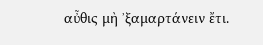αὖθις μὴ ʼξαμαρτάνειν ἔτι.